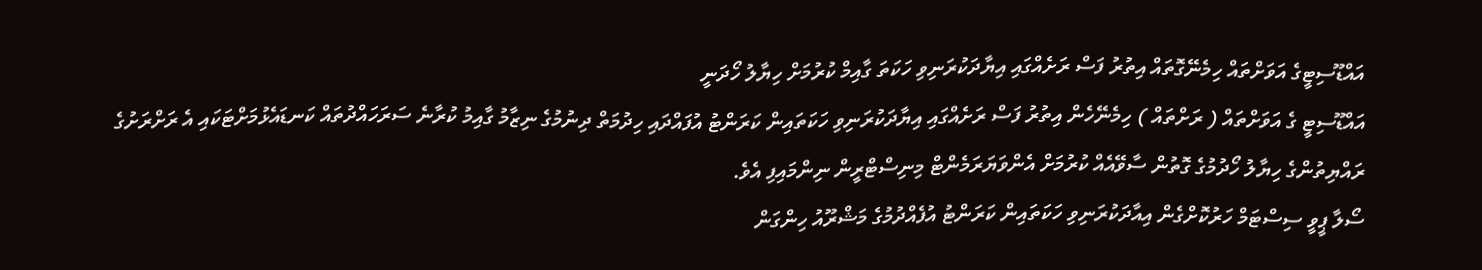އައްޑޫސިޓީގެ އަވަށްތައް ހިމެނޭގޮތައް އިތުރު ފަސް ރަށެއްގައި އިޔާދަކުރަނިވި ހަކަތަ ގާއިމް ކުރުމަށް ހިޔާލު ހޯދަނީ
އައްޑޫސިޓީ ގެ އަވަށްތައް ( ރަށްތައް ) ހިމެނޭހެން އިތުރު ފަސް ރަށެއްގައި އިޔާދަކުރަނިވި ހަކަތައިން ކަރަންޓު އުފައްދައި ހިދުމަތް ދިނުމުގެ ނިޒާމު ގާއިމު ކުރާނެ ސަރަހައްދުތައް ކަނޑައެޅުމަށްޓަކައި އެ ރަށްރަށުގެ ރައްޔިތުންގެ ހިޔާލު ހޯދުމުގެ ގޮތުން ސާވޭއެއް ކުރުމަށް އެންވަޔަރަމެންޓް މިނިސްޓްރީން ނިންމައިފި އެވެ.
ސޯލާ ޕީވީ ސިސްޓަމް ހަރުކޮށްގެން އިއާދަކުރަނިވި ހަކަތައިން ކަރަންޓު އުފެއްދުމުގެ މަޝްރޫއު ހިންގަން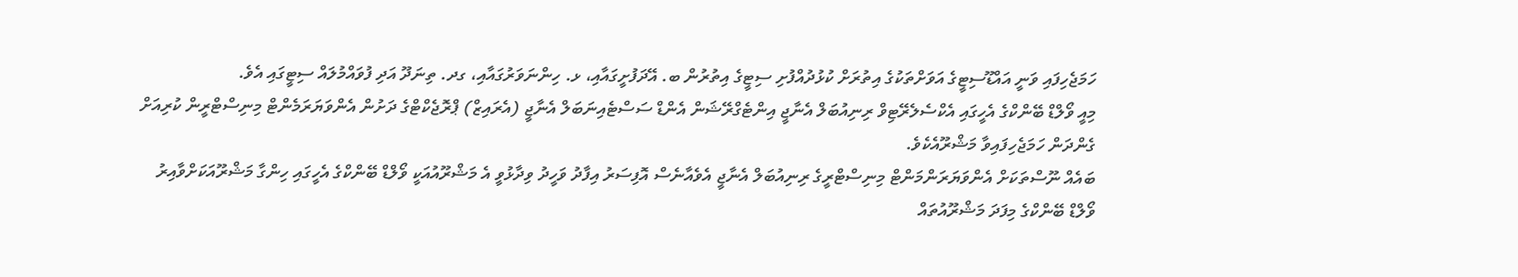ހަމަޖެހިފައި ވަނީ އައްޑޫސިޓީގެ އަވަށްތަކުގެ އިތުރަށް ކުޅުދުއްފުށި ސިޓީގެ އިތުރުން ބ. އޭދަފުށީގައާއި، ޅ. ހިންނަވަރުގައާއި، ގދ. ތިނަދޫ އަދި ފުވައްމުލައް ސިޓީގައި އެވެ.
މިއީ ވޯލްޑް ބޭންކްގެ އެހީގައި އެކްސެލެރޭޓިވް ރިނިއުބަލް އެނާޖީ އިންޓެގްރޭޝަން އެންޑް ސަސްޓެއިނަބަލް އެނާޖީ (އެރައިޒް) ޕްރޮޖެކްޓްގެ ދަށުން އެންވަޔަރަމެންޓް މިނިސްޓްރީން ކުރިއަށް ގެންދަން ހަމަޖެހިފައިވާ މަޝްރޫއެކެވެ.
ބައެއް ނޫސްތަކަށް އެންވަޔަރަންމަންޓް މިނިސްޓްރީގެ ރިނިއުބަލް އެނާޖީ އެވެއާނެސް އޮފިސަރު އިފާދު ވަހީދު ވިދާޅުވީ އެ މަޝްރޫއުއަކީ ވޯލްޑް ބޭންކްގެ އެހީގައި ހިންގާ މަޝްރޫއަކަށްވާއިރު ވޯލްޑް ބޭންކްގެ މިފަދަ މަޝްރޫއުތައް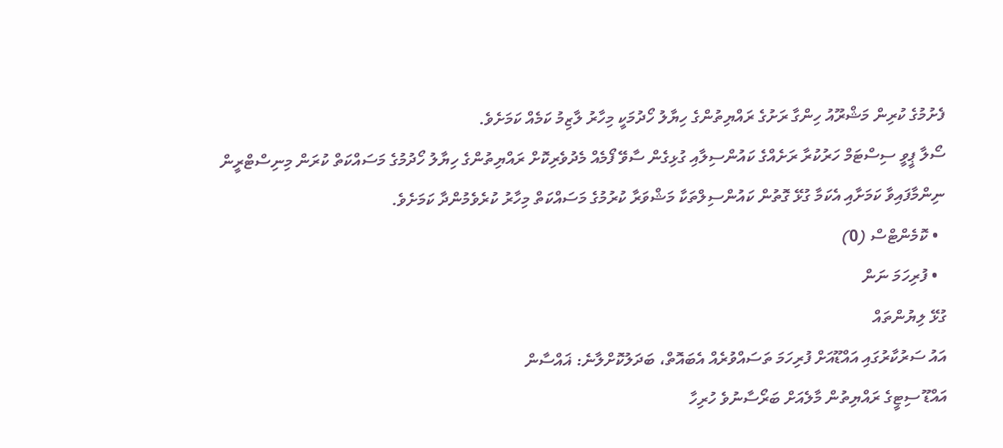ފެށުމުގެ ކުރިން މަޝްރޫއު ހިންގާ ރަށުގެ ރައްޔިތުންގެ ހިޔާލު ހޯދުމަކީ މިހާރު ލާޒިމު ކަމެއް ކަމަށެވެ.
ސޯލާ ޕީވީ ސިސްޓަމް ހަރުކުރާ ރަށެއްގެ ކައުންސިލާއި ގުޅިގެން ސާވޭ ފޯމެއް މެދުވެރިކޮށް ރައްޔިތުންގެ ހިޔާލު ހޯދުމުގެ މަސައްކަތް ކުރަން މިނިސްޓްރީން ނިންމާފައިވާ ކަމަށާއި އެކަމާ ގުޅޭ ގޮތުން ކައުންސިލްތަކާ މަޝްވަރާ ކުރުމުގެ މަސައްކަތް މިހާރު ކުރެވެމުންދާ ކަމަށެވެ.
  • ކޮމެންޓްސް (0)
  • ފުރިހަމަ ނަން
ގުޅޭ ލިޔުންތައް
އައު ސަރުކާރުގައި އައްޑޫއަށް ފުރިހަމަ ތަސައްވުރެއް އެބައޮތް، ބަދަލުކޮށްލާނެ: ޣައްސާން
އައްޑޫ ސިޓީގެ ރައްޔިތުން މާލެއަށް ބަރޯސާނުވެ ހުރިހާ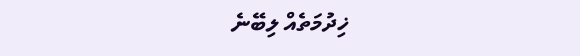ޚިދުމަތެއް ލިބޭނެ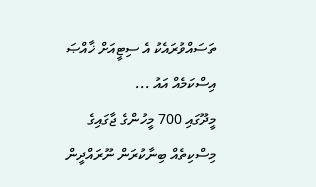ތަސައްވުރައެކު އެ ސިޓީއަށް ޚާއްޞަ އިސްކަމެއް އައު ...
މީދޫގައި 700 މީހުންގެ ޖާގައިގެ މިސްކިތެއް ބިނާކުރަން ނޫރައްދީން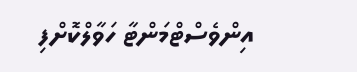އިންވެސްޓްމަންޓާ ހަވާލްކޮށްފި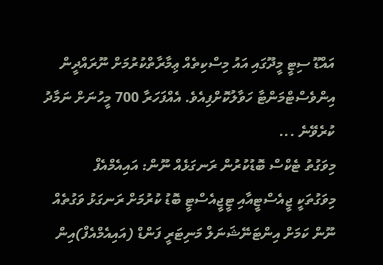އައްޑޫ ސިޓީ މީދޫގައި އައު މިސްކިތެއް ޢިމާރާތްކުރުމަށް ނޫރައްދީން އިންވެސްޓްމަންޓާ ހަވާލުކޮށްފިއެވެ. އެއްފަހަރާ 700 މީހުނަށް ނަމާދު ކުރެވޭނެ ...
މިވަގުތު ޓެކްސް ބޮޑުކުރުން ރަނގަޅެއް ނޫން: އައިއެމްއެފް
މިވަގުތަކީ ޖީއެސްޓީއާއި ޓީޖީއެސްޓީ ބޮޑު ކުރުމަށް ރަނގަޅު ވަގުތެއް ނޫން ކަމަށް އިންޓަނޭޝަނަލް މަނިޓަރީ ފަންޑް (އައިއެމްއެފް)އިން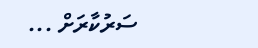ސަރުކާރަށް ...